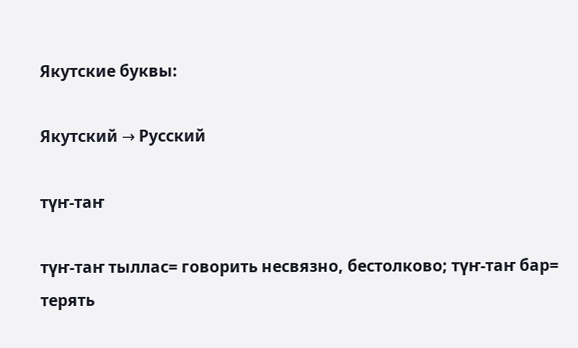Якутские буквы:

Якутский → Русский

түҥ-таҥ

түҥ-таҥ тыллас= говорить несвязно, бестолково; түҥ-таҥ бар= терять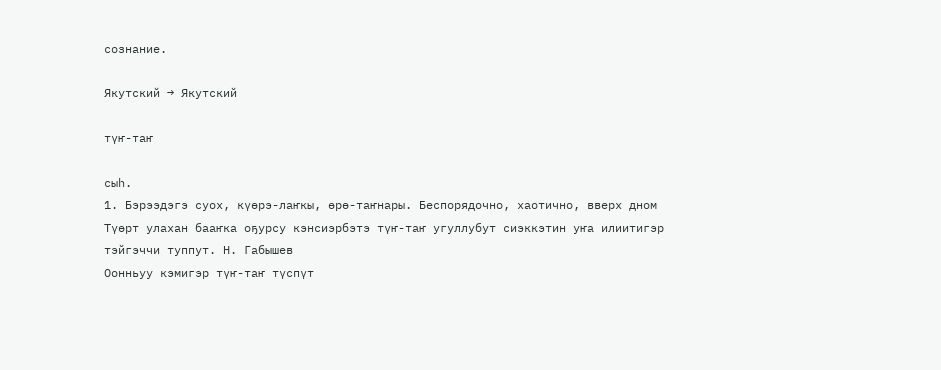сознание.

Якутский → Якутский

түҥ-таҥ

сыһ.
1. Бэрээдэгэ суох, күөрэ-лаҥкы, өрө-таҥнары. Беспорядочно, хаотично, вверх дном
Түөрт улахан бааҥка оҕурсу кэнсиэрбэтэ түҥ-таҥ угуллубут сиэккэтин уҥа илиитигэр тэйгэччи туппут. Н. Габышев
Оонньуу кэмигэр түҥ-таҥ түспүт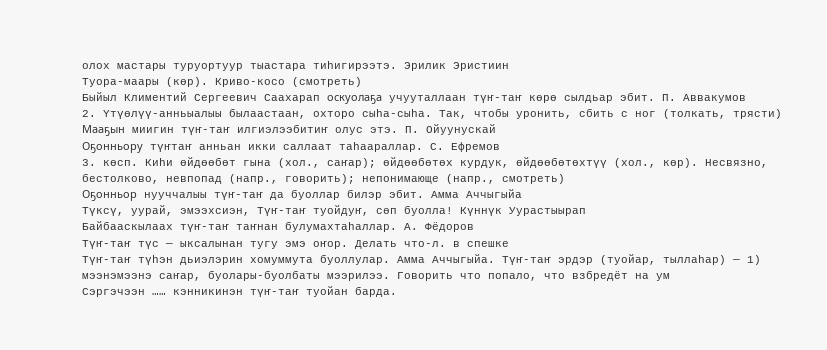олох мастары туруортуур тыастара тиһигирээтэ. Эрилик Эристиин
Туора-маары (көр). Криво-косо (смотреть)
Быйыл Климентий Сергеевич Саахарап оскуолаҕа учууталлаан түҥ-таҥ көрө сылдьар эбит. П. Аввакумов
2. Үтүөлүү-анньыалыы былаастаан, охторо сыһа-сыһа. Так, чтобы уронить, сбить с ног (толкать, трясти)
Мааҕын миигин түҥ-таҥ илгиэлээбитиҥ олус этэ. П. Ойуунускай
Оҕонньору түҥтаҥ анньан икки саллаат таһаараллар. С. Ефремов
3. көсп. Киһи өйдөөбөт гына (хол., саҥар); өйдөөбөтөх курдук, өйдөөбөтөхтүү (хол., көр). Несвязно, бестолково, невпопад (напр., говорить); непонимающе (напр., смотреть)
Оҕонньор нууччалыы түҥ-таҥ да буоллар билэр эбит. Амма Аччыгыйа
Түксү, уурай, эмээхсиэн, Түҥ-таҥ туойдуҥ, сөп буолла! Күннүк Уурастыырап
Байбааскылаах түҥ-таҥ таҥнан булумахтаһаллар. А. Фёдоров
Түҥ-таҥ түс — ыксалынан тугу эмэ оҥор. Делать что-л. в спешке
Түҥ-таҥ түһэн дьиэлэрин хомуммута буоллулар. Амма Аччыгыйа. Түҥ-таҥ эрдэр (туойар, тыллаһар) — 1) мээнэмээнэ саҥар, буолары-буолбаты мээрилээ. Говорить что попало, что взбредёт на ум
Сэргэчээн …… кэнникинэн түҥ-таҥ туойан барда.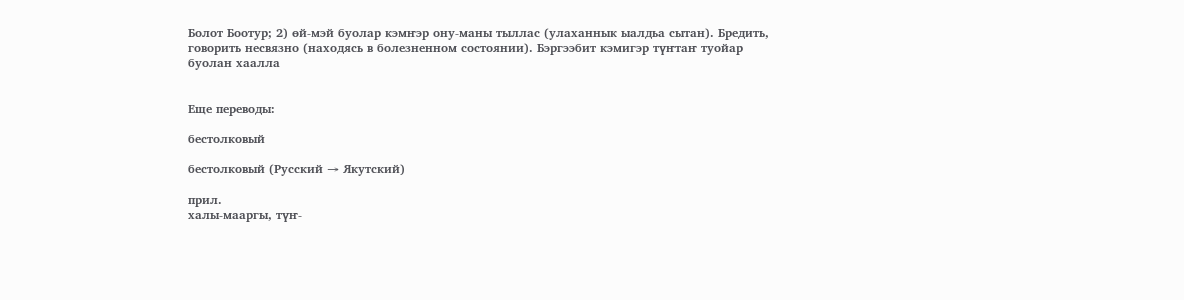Болот Боотур; 2) өй-мэй буолар кэмҥэр ону-маны тыллас (улаханнык ыалдьа сытан). Бредить, говорить несвязно (находясь в болезненном состоянии). Бэргээбит кэмигэр түҥтаҥ туойар буолан хаалла


Еще переводы:

бестолковый

бестолковый (Русский → Якутский)

прил.
халы-мааргы, түҥ-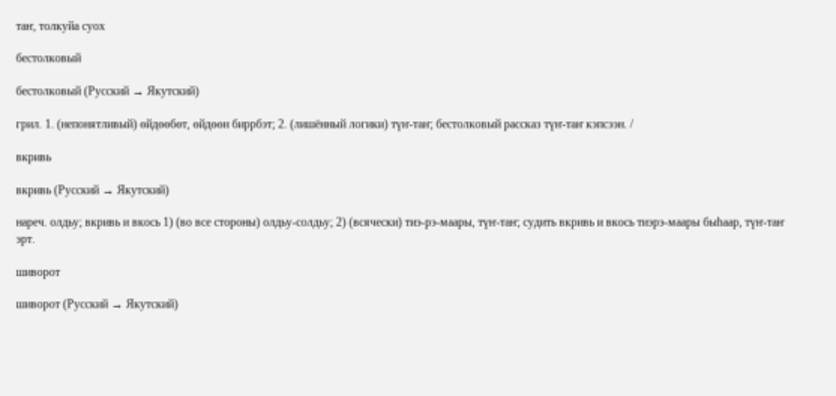таҥ, толкуйа суох

бестолковый

бестолковый (Русский → Якутский)

грил. 1. (непонятливый) өйдөөбөт, өйдөөн биррбэт; 2. (лишённый логики) түҥ-таҥ; бестолковый рассказ түҥ-таҥ кэпсээн. /

вкривь

вкривь (Русский → Якутский)

нареч. олдьу; вкривь и вкось 1) (во все стороны) олдьу-солдьу; 2) (всячески) тиэ-рэ-маары, түҥ-таҥ; судить вкривь и вкось тиэрэ-маары быһаар, түҥ-таҥ эрт.

шиворот

шиворот (Русский → Якутский)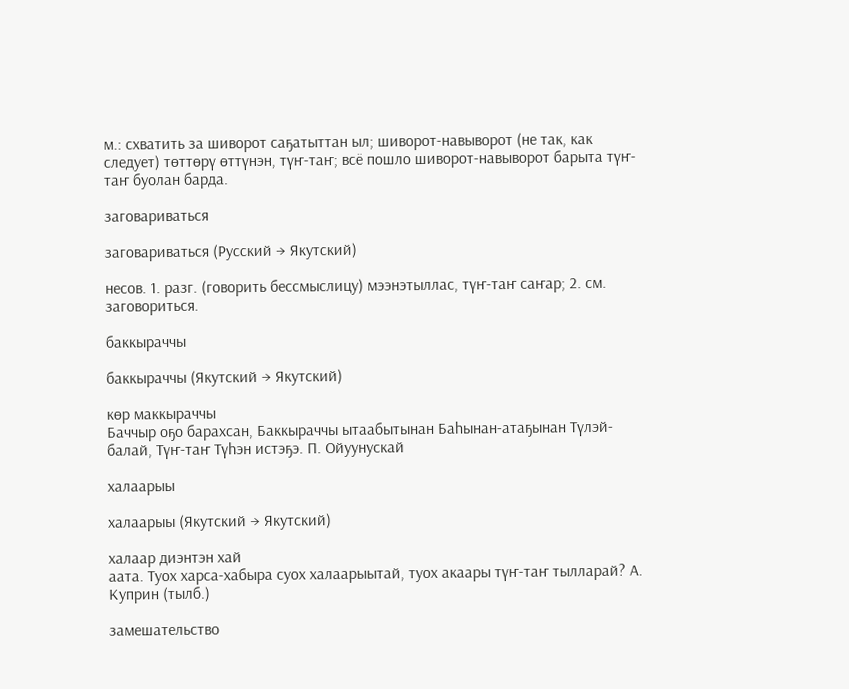м.: схватить за шиворот саҕатыттан ыл; шиворот-навыворот (не так, как следует) төттөрү өттүнэн, түҥ-таҥ; всё пошло шиворот-навыворот барыта түҥ-таҥ буолан барда.

заговариваться

заговариваться (Русский → Якутский)

несов. 1. разг. (говорить бессмыслицу) мээнэтыллас, түҥ-таҥ саҥар; 2. см. заговориться.

баккыраччы

баккыраччы (Якутский → Якутский)

көр маккыраччы
Баччыр оҕо барахсан, Баккыраччы ытаабытынан Баһынан-атаҕынан Түлэй-балай, Түҥ-таҥ Түһэн истэҕэ. П. Ойуунускай

халаарыы

халаарыы (Якутский → Якутский)

халаар диэнтэн хай
аата. Туох харса-хабыра суох халаарыытай, туох акаары түҥ-таҥ тылларай? А. Куприн (тылб.)

замешательство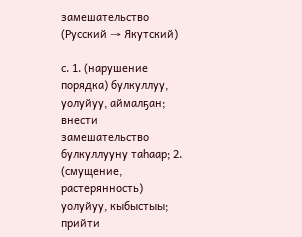замешательство (Русский → Якутский)

с. 1. (нарушение порядка) булкуллуу, уолуйуу, аймалҕан; внести замешательство булкуллууну таһаар; 2. (смущение, растерянность) уолуйуу, кыбыстыы; прийти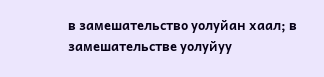в замешательство уолуйан хаал; в замешательстве уолуйуу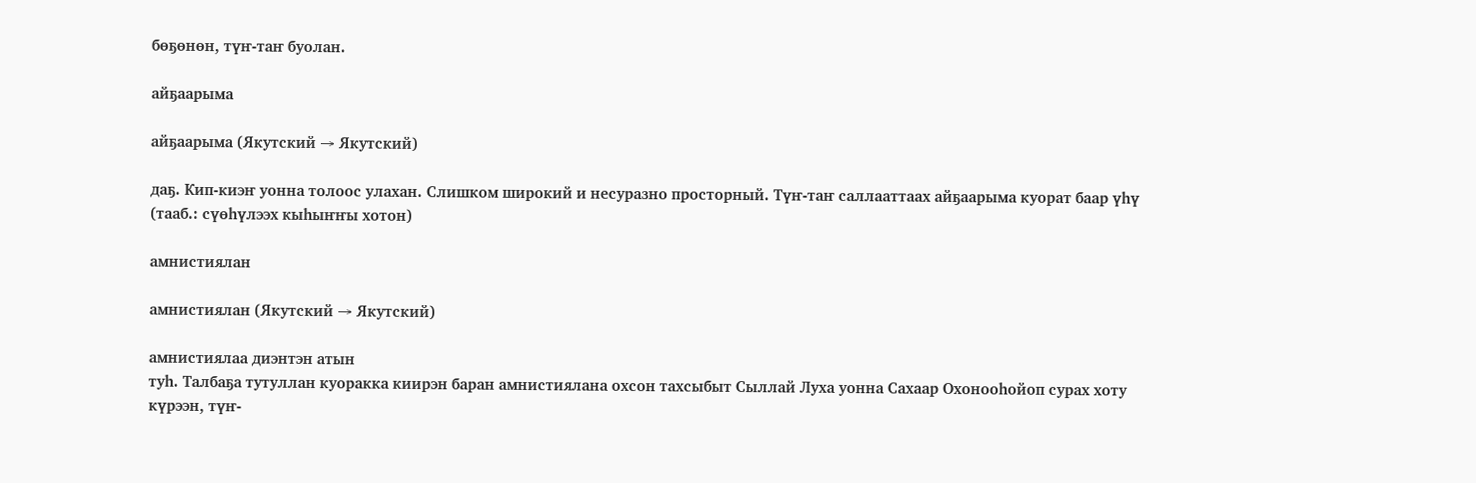бөҕөнөн, түҥ-таҥ буолан.

айҕаарыма

айҕаарыма (Якутский → Якутский)

даҕ. Кип-киэҥ уонна толоос улахан. Слишком широкий и несуразно просторный. Түҥ-таҥ саллааттаах айҕаарыма куорат баар үһү (тааб.: сүөһүлээх кыһыҥҥы хотон)

амнистиялан

амнистиялан (Якутский → Якутский)

амнистиялаа диэнтэн атын
туһ. Талбаҕа тутуллан куоракка киирэн баран амнистиялана охсон тахсыбыт Сыллай Луха уонна Сахаар Охонооһойоп сурах хоту күрээн, түҥ-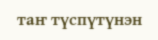таҥ түспүтүнэн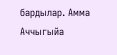бардылар. Амма Аччыгыйа